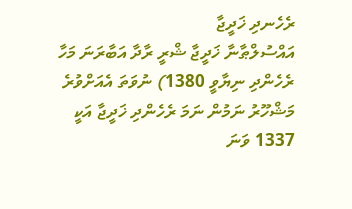ރެހެނދި ޚަދީޖާ
އައްސުލްޠާނާ ޚަދީޖާ ޝްރީ ރާދާ އަބާރަނަ މަހާ ރެހެންދި ނިޔާވީ 1380) ނުވަތަ އެއަށްވުރެ މަޝްހޫރު ނަމުން ނަމަ ރެހެންދި ޚަދީޖާ އަކީ 1337 ވަނަ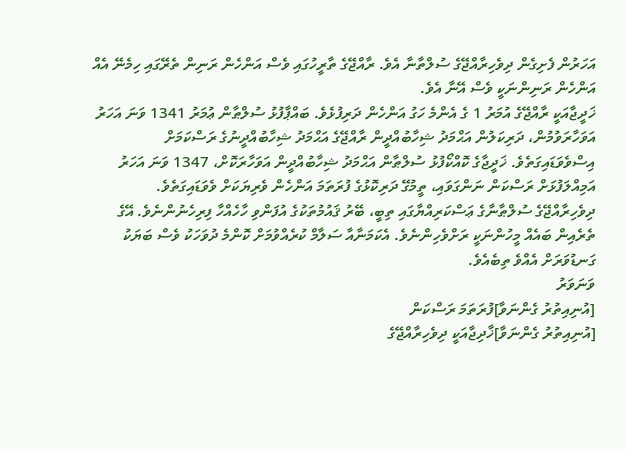އަހަރުން ފެށިގެން ދިވެހިރާއްޖޭގެ ސުލްތާނާ އެވެ. ރާއްޖޭގެ ތާރީހުގައި ވެސް އަންހެން ރަނިން ތެރޭގައި ހިމެނޭ އެއް އަންހެން ރަނިންނަކީ ވެސް އޭނާ އެވެ.
ޚަދީޖާއަކީ ރާއްޖޭގެ އުމަރު 1 ގެ އެންމެ ހަގު އަންހެން ދަރިފުޅެވެ. ބައްޕާފުޅު ސުލްޠާން ޢުމަރު 1341 ވަނަ އަހަރު އަވަހާރަވުމުން، ދަރިކަލުން އަޙްމަދު ޝިހާބުއްދީން ރާއްޖޭގެ އަޙްމަދު ޝިހާބުއްދީނުގެ ރަސްކަމަށް އިސްވެވަޑައިގަތެވެ. ޚަދީޖާގެ ކޮއްކޯފުޅު ސުލްޠާން އަޙްމަދު ޝިހާބުއްދީން އަވަހާރަކޮށް، 1347 ވަނަ އަހަރު އަމިއްލަފުޅަށް ރަސްކަން ނަންގަވައި، ތީމުގޭ ދަރިކޮޅުގެ ފުރަތަމަ އަންހެން ވެރިޔަކަށް ވެވަޑައިގަތެވެ.
ދިވެހިރާއްޖޭގެ ސުލްޠާނާގެ ޢަސްކަރިއްޔާގައި ތިބީ، ބޭރު ޤައުމުތަކުގެ އުފަންވި ހާހެއްހާ ފިރިހެނުންނެވެ. އޭގެ ތެރެއިން ބައެއް މީހުންނަކީ ރަށްވެހިންނެވެ. އެކަމަނާއާ ސަލާމް ކުރެއްވުމަށް ކޮންމެ ދުވަހަކު ވެސް ބަޔަކު ގަނޑުވަރަށް އެއްވެ ތިބެއެވެ.
ވަނަވަރު
[އުނިއިތުރު ގެންނަވާ]ފުރަތަމަ ރަސްކަން
[އުނިއިތުރު ގެންނަވާ]ޚާދިޖާއަކީ ދިވެހިރާއްޖޭގެ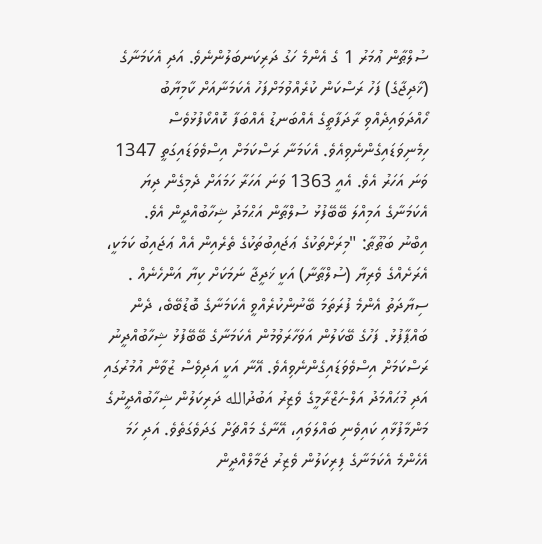ސުލްޠާން ޢުމަރު 1 ގެ އެންމެ ހަގު ދަރިކަނބަލުންނެވެ. އަދި އެކަމަނާގެ (ޚާދިޖާގެ) ފަހު ރަސްކަން ކުރެއްވުމަށްފަހު އެކަމަނާއަށް ކާމިޔާބު ހޯއްދަވައިދެއްވި ރާދަފާތީގެ އެއްބަނޑު އެއްބަފާ ކޮއްކޯފުޅުވެސް ހިމެނިވަޑައިގެންނެވިއެވެ. އެކަމަނާ ރަސްކަމަށް އިސްވެވަޑައިގަތީ 1347 ވަނަ އަހަރު އެވެ. އެއީ 1363 ވަނަ އަހަރާ ހަމައަށް ދެމިގެން ދިޔަ އެކަމަނާގެ އަމިއްލަ ބޭބޭފުޅު ސުލްޠާން އަޙްމަދު ޝިހާބުއްދީން އެވެ.
އިބްނު ބަޠޫޠާ: "މިރަށްތަކުގެ ޢަޖައިބުތަކުގެ ތެރެއިން އެއް ޢަޖައިބު ކަމަކީ، އެރަށެއްގެ ވެރިޔާ (ސުލްޠާނާ) އަކީ ޚަދީޖާ ނަމަކަށް ކިޔާ އަންހެނެއް . ސިޔާދަތު އެންމެ ފުރަތަމަ ބޭނުންކުރެއްވީ އެކަމަނާގެ ބޮޑުބޭބެ، ދެން ބައްޕާފުޅު. ފަހުގެ ބޭކަލުން އަވަހާރަވުމުން އެކަމަނާގެ ބޭބޭފުޅު ޝިހާބުއްދީނު ރަސްކަމަށް އިސްވެވަޑައިގެންނެވިއެވެ. އޭނާ އަކީ އަދިވެސް ޒުވާން އުމުރުގައި އަދި މުޙައްމަދު އަލް-ހަޒްރާމީގެ ވެޒިރު އަބުދުالله ދަރިކަލުން ޝިހާބުއްދީނުގެ މަންމާފުޅާއި ކައިވެނި ބައްލަވައި، އޭނާގެ މައްޗަށް ގަދަވެގަތެވެ. އަދި ހަމަ އެހެންމެ އެކަމަނާގެ ފިރިކަލުން ވެޒިރު ޖަމާލްއްދީން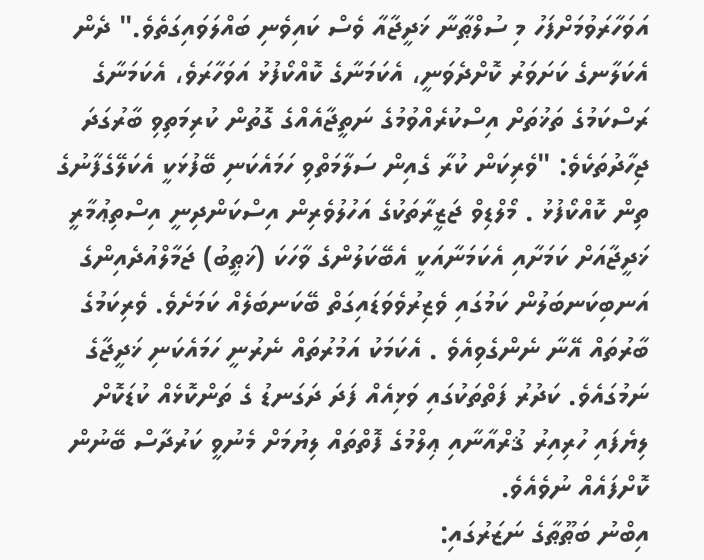އަވަހާރަވުމަށްފަހު މި ސުލްޠާނާ ޚަދީޖާއާ ވެސް ކައިވެނި ބައްލަވައިގަތެވެ." ދެން އެކަލާނގެ ކަށަވަރު ކޮށްދެވަނީ، އެކަމަނާގެ ކޮއްކޯފުޅު އަވަހާރަވެ، އެކަމަނާގެ ރަސްކަމުގެ ތަޚުތަށް އިސްކުރެއްވުމުގެ ނަތީޖާއެއްގެ ގޮތުން ކުރިމަތިވި ބާރުގަދަ ޖިހާދުތަކެވެ: "ވެރިކަން ކުރާ ގެއިން ސަލާމަތްވި ހަމައެކަނި ބޭފުޅަކީ އެކަލޭގެފާނުގެ ތިން ކޮއްކޯފުޅު . މޯލްޑިވް ޖަޒީރާތަކުގެ އަހުލުވެރިން އިސްކަންދިނީ އިސްތިޢުމާރީ ޚަދީޖާއަށް ކަމަށާއި އެކަމަނާއަކީ އެބޭކަލުންގެ ވާހަކަ (ޚަޠީބު) ޖަމާލްއުދެއިންގެ އަނބިކަނބަލުން ކަމުގައި ވެޒިރުވެވަޑައިގަތް ބޭކަނބަލެއް ކަމަށެވެ. ވެރިކަމުގެ ބާރުތައް އޭނާ ނެންގެވިއެވެ . އެކަމަކު އަމުރުތައް ނެރުނީ ހަމައެކަނި ޚަދީޖާގެ ނަމުގައެވެ. ކަދުރު ފަތްތަކުގައި ވަޅިއެއް ފަދަ ދަގަނޑު ގެ ތަންކޮޅެއް ކުޑަކޮށް ލިޔެފައި ހުރިއިރު ޤުރްއާނާއި ޢިލްމުގެ ފޮތްތައް ލިޔުމަށް މެނުވީ ކަރުދާސް ބޭނުން ކޮށްފައެއް ނުވެއެވެ.
އިބްނު ބަޠޫޠާގެ ނަޒަރުގައި: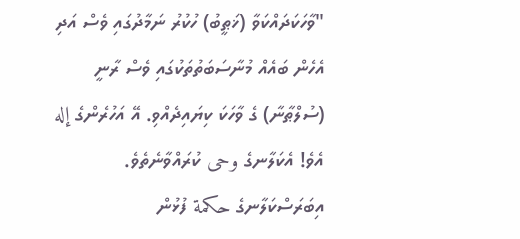"ވާހަކަދައްކަވާ (ޚަޠީބު) ހުކުރު ނަމާދުގައި ވެސް އަދި އެހެން ބައެއް މުނާސަބަތުތަކުގައި ވެސް ރާނީ (ސުލްޠާނާ) ގެ ވާހަކަ ކިޔައިދެއްވި. އޭ އަހުރެންގެ إله އެވެ! އެކަލާނގެ وحى ކުރައްވާނެތެވެ. އިބަރަސްކަލާނގެ حكمة ފުޅުން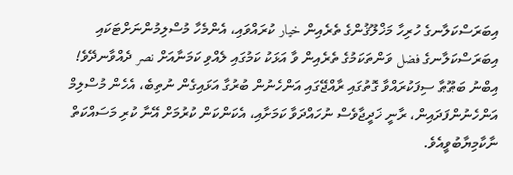އިބަރަސްކަލާނގެ ހުރިހާ މަޚްލޫޤުންގެ ތެރެއިން خيار ކުރައްވައި، އެންމެހާ މުސްލިމުންނަށްޓަކައި އިބަރަސްކަލާނގެ فضل ވަންތަކަމުގެ ތެރެއިން ވާ އަޅަކު ކަމުގައި ލެއްވި ކަމަނާއަށް نصر ދެއްވާނދޭވެ!
އިބްނު ބަޠޫޠާ ސިފަކުރައްވާ ގޮތުގައި ރާއްޖޭގައި އަންހެނުން ބުރުގާ އަޅައިގެން ނުތިބެ، އެހެން މުސްލިމް އަންހެނުންފަދައިން، ރާނީ ޚަދީޖާވެސް ނުހައްދަވާ ކަމަށާއި، އެކަންކަން ކުރުމަށް އޭނާ ކުރި މަސައްކަތް ނާކާމިޔާބުވީއެވެ.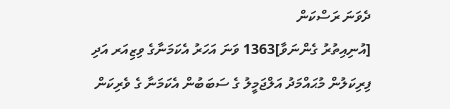ދެވަނަ ރަސްކަން
[އުނިއިތުރު ގެންނަވާ]1363 ވަނަ އަހަރު އެކަމަނާގެ ވިޒިއަރ އަދި ފިރިކަލުން މުޙައްމަދު އަލްޖަމީލު ގެ ސަބަބުން އެކަމަނާ ގެ ވެރިކަން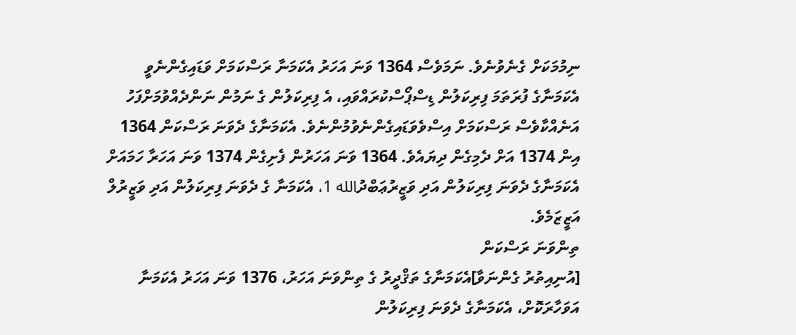ނިމުމަކަށް ގެނެވުނެވެ. ނަމަވެސް 1364 ވަނަ އަހަރު އެކަމަނާ ރަސްކަމަށް ވަޑައިގެންނެވީ އެކަމަނާގެ ފުރަތަމަ ފިރިކަލުން ޑިސްޕޯސްކުރައްވައި، އެ ފިރިކަލުން ގެ ނަމުން ނަންދެއްވުމަށްފަހު އަނެއްކާވެސް ރަސްކަމަށް އިސްވެވަޑައިގެންނެވުމުންނެވެ. އެކަމަނާގެ ދެވަނަ ރަސްކަން 1364 އިން 1374 އަށް ދެމިގެން ދިޔައެވެ. 1364 ވަނަ އަހަރުން ފެށިގެން 1374 ވަނަ އަހަރާ ހަމައަށް އެކަމަނާގެ ދެވަނަ ފިރިކަލުން އަދި ވަޒީރުޢަބްދުالله 1، އެކަމަނާ ގެ ދެވަނަ ފިރިކަލުން އަދި ވަޒީރުލް އަޒީޒަމެވެ.
ތިންވަނަ ރަސްކަން
[އުނިއިތުރު ގެންނަވާ]އެކަމަނާގެ ތަޤްދީރު ގެ ތިންވަނަ އަހަރު، 1376 ވަނަ އަހަރު އެކަމަނާ އަވަހާރަކޮށް، އެކަމަނާގެ ދެވަނަ ފިރިކަލުން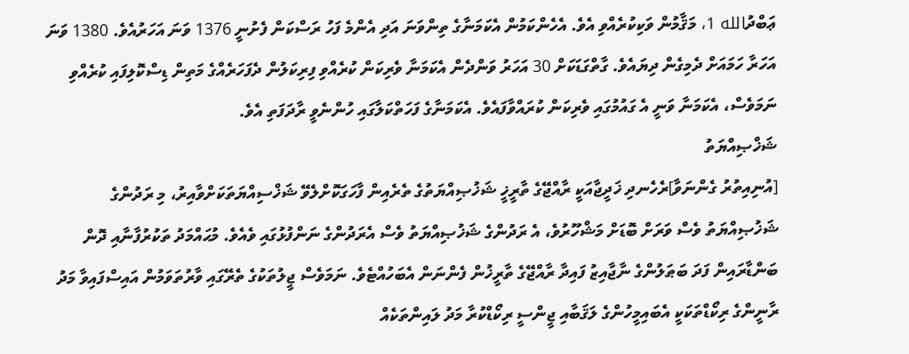ޢަބްދުالله 1، މަޤާމުން ވަކިކުރެއްވި އެވެ. އެހެންކަމުން އެކަމަނާގެ ތިންވަނަ އަދި އެންމެ ފަހު ރަސްކަން ފެށުނީ 1376 ވަނަ އަހަރުއެވެ. 1380 ވަނަ އަހަރާ ހަމައަށް ދެމިގެން ދިޔައެވެ. ގާތްގަޑަކަށް 30 އަހަރު ވަންދެން އެކަމަނާ ވެރިކަން ކުރެއްވި ފިރިކަލުން ދެފަހަރެއްގެ މަތިން ޑިސްކޮލިފައި ކުރެއްވި ނަމަވެސް، އެކަމަނާ ވަނީ އެ ގައުމުގައި ވެރިކަން ކުރައްވާފައެވެ. އެކަމަނާގެ ފަހަތްކަލާގައި ހުންނެވީ ރާދަފަތި އެވެ.
ޝަޚްޞިއްޔަތު
[އުނިއިތުރު ގެންނަވާ]ރެހެނދި ޚަދީޖާއަކީ ރާއްޖޭގެ ތާރީޚީ ޝަޚުޞިއްޔަތުގެ ތެރެއިން ފާހަގަކޮށްލެވޭ ޝަޚްސިއްޔަތަކަށްވާއިރު، މި ރަދުންގެ ޝަޚުޞިއްޔަތު ވެސް ވަރަށް ބޮޑަށް މަޝްހޫރުވެ، އެ ރަދުންގެ ޝަޚުޞިއްޔަތު ވެސް އެރަދުންގެ ނަންފުޅުގައި ވެއެވެ. މުޙައްމަދު ތަކުރުފާނާއި ދޮން ބަންޑާރައިން ފަދަ ބަޠަލުންގެ ނާޖާއިޒު ފައިދާ ރާއްޖޭގެ ތާރީޚުން ފެންނަން އެބަހުއްޓެވެ. ނަމަވެސް ޖީލުތަކުގެ ތެރޭގައި ވާރުތަވަމުން އައިސްފައިވާ މަދު ރާނީންގެ ރިކޯޑްތަކަކީ އެބައިމީހުންގެ ލަޤަބާއި ޖީންސީ ރިކޯޑްކުރާ މަދު ލައިންތަކެއް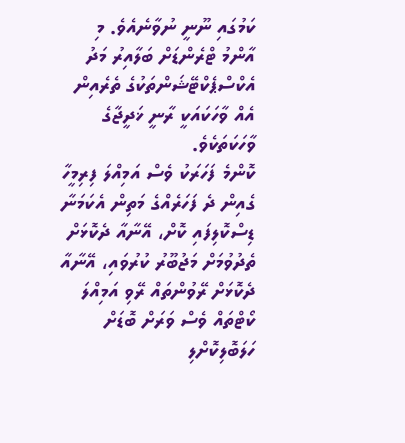ކަމުގައި ނޫނީ ނުވާނެއެވެ. މި އާންމު ޓްރެންޑަށް ބަލާއިރު މަދު އެކްސްޕެކްޓޭޝަންތަކުގެ ތެރެއިން އެއް ވާހަކައަކީ ރާނީ ޚަދީޖާގެ ވާހަކަތަކެވެ.
ކޮންމެ ފަހަރަކު ވެސް އަމިއްލަ ފިރިމީހާ ގެއިން ދެ ފަހަރެއްގެ މަތިން އެކަމަނާ ޑިސްކޮލިފައި ކޮށް، އޭނާއާ ދެކޮޅަށް ތެދުވުމަށް މަޖުބޫރު ކުރުވައި، އޭނާއާ ދެކޮޅަށް ރޭވުންތައް ރޭވި އަމިއްލަ ކޯޓްތައް ވެސް ވަރަށް ބޮޑަށް ހަލަބޮލިކޮށްލި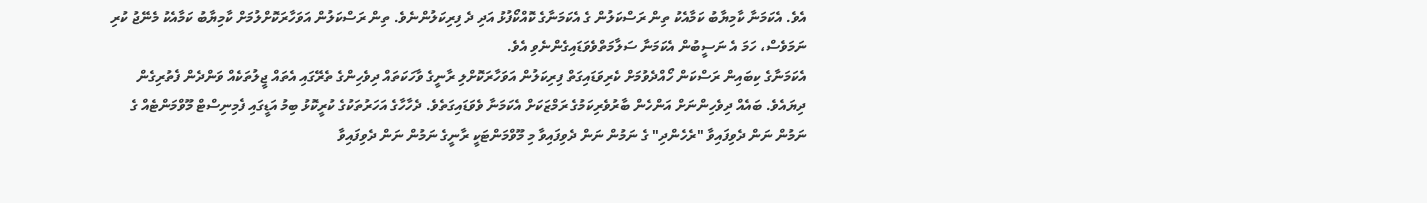އެވެ. އެކަމަނާ ކާމިޔާބު ކަމާއެކު ތިން ރަސްކަލުން ގެ އެކަމަނާގެ ކޮއްކޯފުޅު އަދި ދެ ފިރިކަލުންނެވެ. ތިން ރަސްކަލުން އަވަހާރަކޮށްލުމަށް ކާމިޔާބު ކަމާއެކު މެނޭޖު ކުރި ނަމަވެސް، ހަމަ އެ ނަސީބުން އެކަމަނާ ސަލާމަތްވެވަޑައިގެންނެވި އެވެ.
އެކަމަނާގެ ކިބައިން ރަސްކަން ހޯއްދެވުމަށް ކެރިވަޑައިގަތް ފިރިކަލުން އަވަހާރަކޮށްލި ރާނީގެ ވާހަކަތައް ދިވެހިންގެ ތެރޭގައި އެތައް ޖީލުތަކެއް ވަންދެން ފެތުރިގެން ދިޔައެވެ. ބައެއް ދިވެހިންނަށް އަންހެން ބާރުވެރިކަމުގެ ރަމްޒަކަށް އެކަމަނާ ވެވަޑައިގަތެވެ. ދެހާހާގެ އަހަރުތަކުގެ ކުރީކޮޅު ބިމު އަޑީގައި ފެމިނިސްޓް މޫވްމަންޓެއް ގެ ނަމުން ނަން ދެވިފައިވާ "ރެހެންދި" ގެ ނަމުން ނަން ދެވިފައިވާ މި މޫވްމަންޓަކީ ރާނީގެ ނަމުން ނަން ދެވިފައިވާ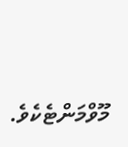މޫވްމަންޓެކެވެ.